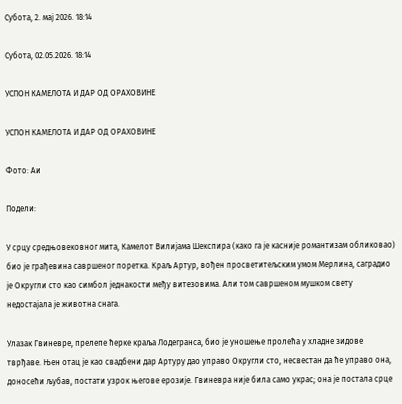Субота, 2. мај 2026. 18:14

Субота, 02.05.2026. 18:14

УСПОН КАМЕЛОТА И ДАР ОД ОРАХОВИНЕ

УСПОН КАМЕЛОТА И ДАР ОД ОРАХОВИНЕ

Фото: Аи

Подели:

У срцу средњовековног мита, Камелот Вилијама Шекспира (како га је касније романтизам обликовао) био је грађевина савршеног поретка. Краљ Артур, вођен просветитељским умом Мерлина, саградио је Округли сто као симбол једнакости међу витезовима. Али том савршеном мушком свету недостајала је животна снага.

Улазак Гвиневре, прелепе ћерке краља Лодегранса, био је уношење пролећа у хладне зидове тврђаве. Њен отац је као свадбени дар Артуру дао управо Округли сто, несвестан да ће управо она, доносећи љубав, постати узрок његове ерозије. Гвиневра није била само украс; она је постала срце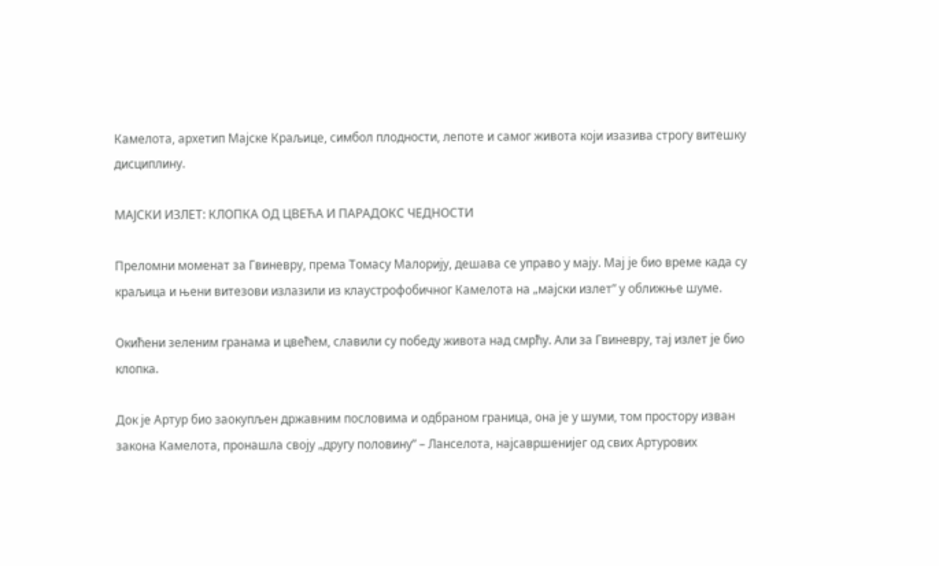Камелота, архетип Мајске Краљице, симбол плодности, лепоте и самог живота који изазива строгу витешку дисциплину.

МАЈСКИ ИЗЛЕТ: КЛОПКА ОД ЦВЕЋА И ПАРАДОКС ЧЕДНОСТИ

Преломни моменат за Гвиневру, према Томасу Малорију, дешава се управо у мају. Мај је био време када су краљица и њени витезови излазили из клаустрофобичног Камелота на „мајски излет” у оближње шуме.

Окићени зеленим гранама и цвећем, славили су победу живота над смрћу. Али за Гвиневру, тај излет је био клопка.

Док је Артур био заокупљен државним пословима и одбраном граница, она је у шуми, том простору изван закона Камелота, пронашла своју „другу половину” – Ланселота, најсавршенијег од свих Артурових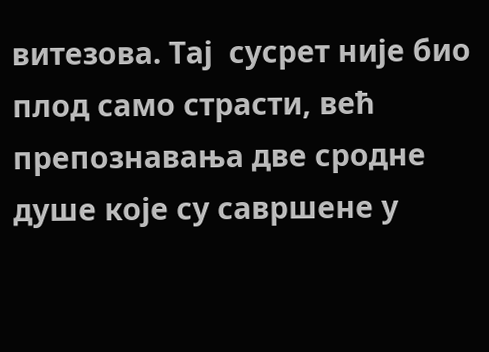витезова. Тај  сусрет није био плод само страсти, већ препознавања две сродне душе које су савршене у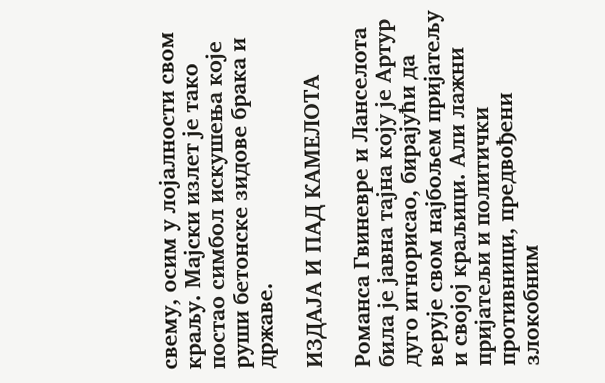свему, осим у лојалности свом краљу. Мајски излет је тако постао симбол искушења које руши бетонске зидове брака и државе.

ИЗДАЈА И ПАД КАМЕЛОТА

Романса Гвиневре и Ланселота била је јавна тајна коју је Артур дуго игнорисао, бирајући да верује свом најбољем пријатељу и својој краљици. Али лажни пријатељи и политички противници, предвођени злокобним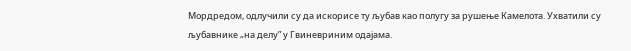Мордредом, одлучили су да искорисе ту љубав као полугу за рушење Камелота. Ухватили су љубавнике „на делу” у Гвиневриним одајама.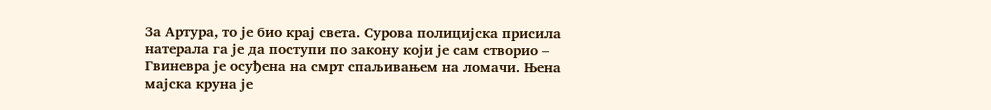За Артура, то је био крај света. Сурова полицијска присила натерала га је да поступи по закону који је сам створио – Гвиневра је осуђена на смрт спаљивањем на ломачи. Њена мајска круна је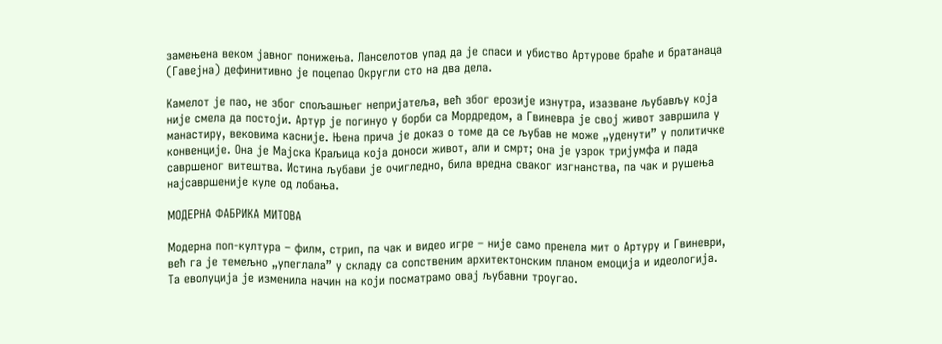замењена веком јавног понижења. Ланселотов упад да је спаси и убиство Артурове браће и братанаца (Гавејна) дефинитивно је поцепао Округли сто на два дела.

Камелот је пао, не због спољашњег непријатеља, већ због ерозије изнутра, изазване љубављу која није смела да постоји. Артур је погинуо у борби са Мордредом, а Гвиневра је свој живот завршила у манастиру, вековима касније. Њена прича је доказ о томе да се љубав не може „уденути” у политичке конвенције. Она је Мајска Краљица која доноси живот, али и смрт; она је узрок тријумфа и пада савршеног витештва. Истина љубави је очигледно, била вредна сваког изгнанства, па чак и рушења најсавршеније куле од лобања.

МОДЕРНА ФАБРИКА МИТОВА

Модерна поп-култура – филм, стрип, па чак и видео игре – није само пренела мит о Артуру и Гвиневри, већ га је темељно „упеглала” у складу са сопственим архитектонским планом емоција и идеологија. Та еволуција је изменила начин на који посматрамо овај љубавни троугао.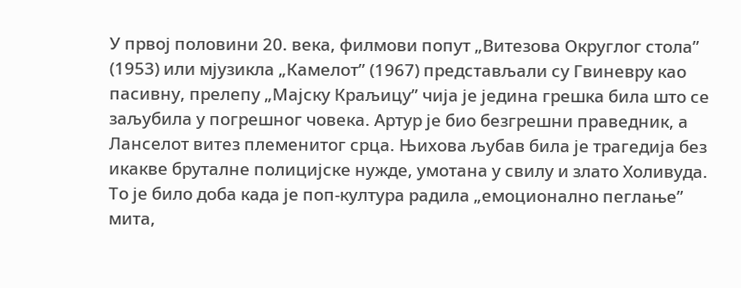У првој половини 20. века, филмови попут „Витезова Округлог стола” (1953) или мјузикла „Камелот” (1967) представљали су Гвиневру као пасивну, прелепу „Мајску Краљицу” чија је једина грешка била што се заљубила у погрешног човека. Артур је био безгрешни праведник, а Ланселот витез племенитог срца. Њихова љубав била је трагедија без икакве бруталне полицијске нужде, умотана у свилу и злато Холивуда. То је било доба када је поп-култура радила „емоционално пеглање” мита,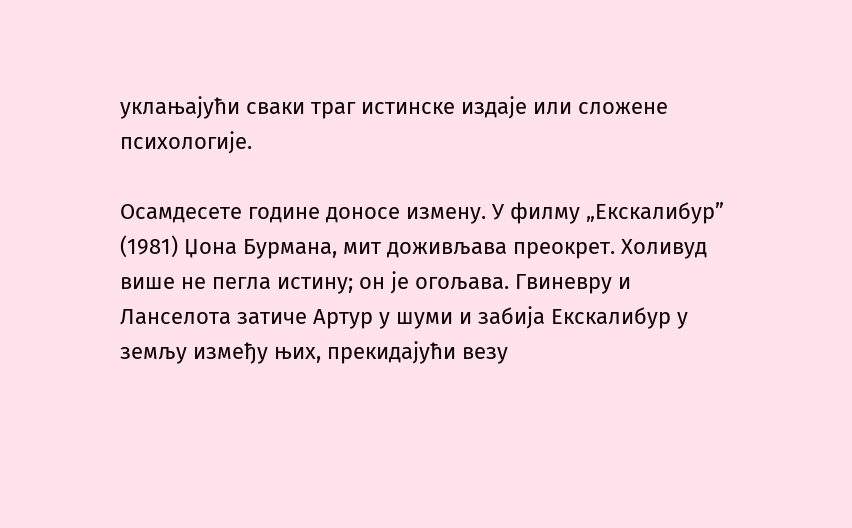уклањајући сваки траг истинске издаје или сложене психологије.

Осамдесете године доносе измену. У филму „Екскалибур” (1981) Џона Бурмана, мит доживљава преокрет. Холивуд више не пегла истину; он је огољава. Гвиневру и Ланселота затиче Артур у шуми и забија Екскалибур у земљу између њих, прекидајући везу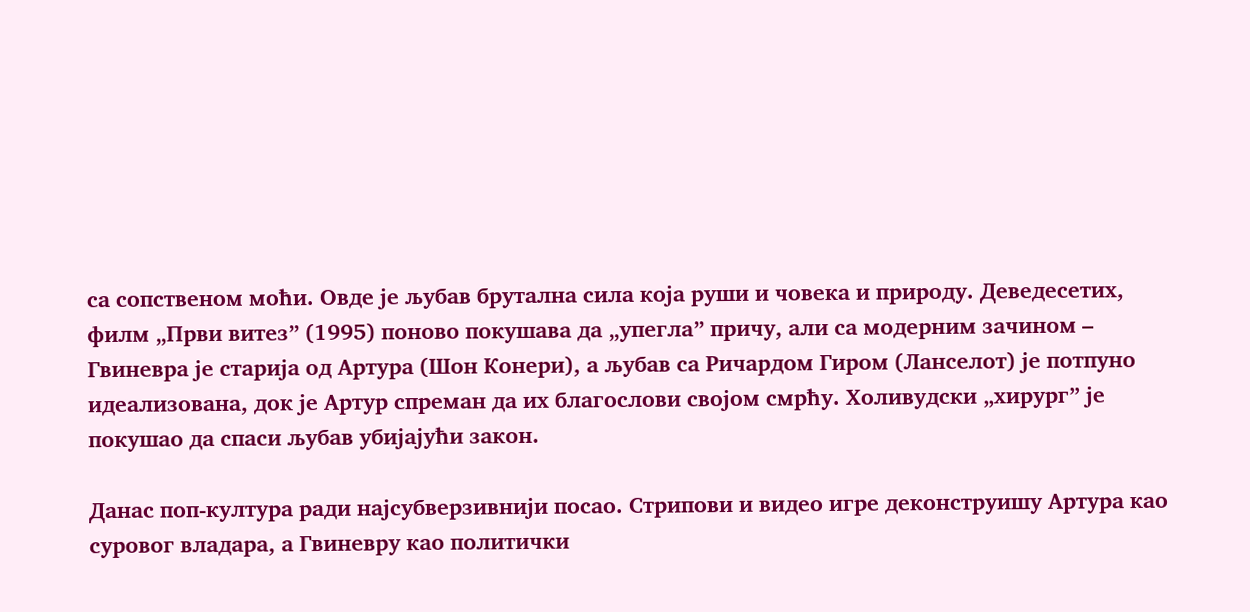са сопственом моћи. Овде је љубав брутална сила која руши и човека и природу. Деведесетих, филм „Први витез” (1995) поново покушава да „упегла” причу, али са модерним зачином – Гвиневра је старија од Артура (Шон Конери), а љубав са Ричардом Гиром (Ланселот) је потпуно идеализована, док је Артур спреман да их благослови својом смрћу. Холивудски „хирург” је покушао да спаси љубав убијајући закон.

Данас поп-култура ради најсубверзивнији посао. Стрипови и видео игре деконструишу Артура као суровог владара, а Гвиневру као политички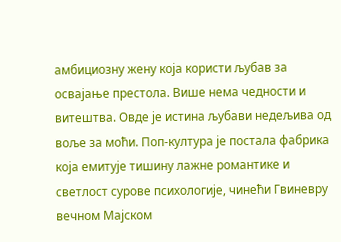амбициозну жену која користи љубав за освајање престола. Више нема чедности и витештва. Овде је истина љубави недељива од воље за моћи. Поп-култура је постала фабрика која емитује тишину лажне романтике и светлост сурове психологије, чинећи Гвиневру вечном Мајском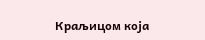Краљицом која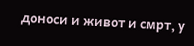доноси и живот и смрт, у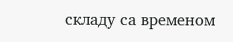складу са временом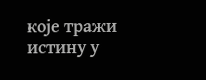које тражи истину у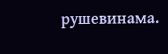рушевинама.